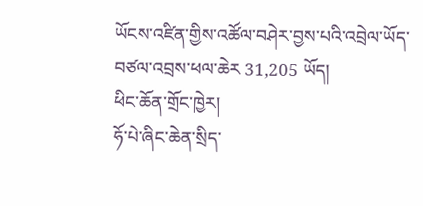ཡོངས་འཛིན་གྱིས་འཚོལ་བཤེར་བྱས་པའི་འབྲེལ་ཡོད་བཙལ་འབྲས་ཕལ་ཆེར 31,205 ཡོད།
ཕིང་ཆོན་གྲོང་ཁྱེར།
ཧོ་པེ་ཞིང་ཆེན་སྲིད་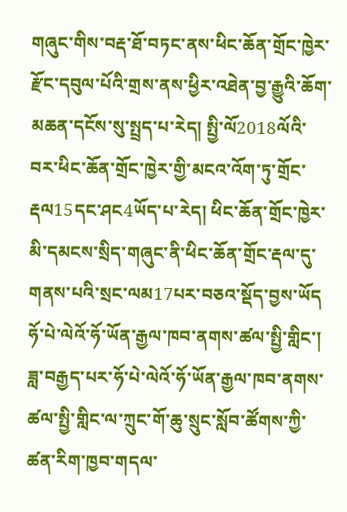གཞུང་གིས་བརྡ་ཐོ་བཏང་ནས་ཕིང་ཆོན་གྲོང་ཁྱེར་རྫོང་དབུལ་པོའི་གྲས་ནས་ཕྱིར་འཐེན་བྱ་རྒྱུའི་ཆོག་མཆན་དངོས་སུ་སྤྲད་པ་རེད། སྤྱི་ལོ2018ལོའི་བར་ཕིང་ཆོན་གྲོང་ཁྱེར་གྱི་མངའ་འོག་ཏུ་གྲོང་རྡལ15དང་ཤང4ཡོད་པ་རེད། ཕིང་ཆོན་གྲོང་ཁྱེར་མི་དམངས་སྲིད་གཞུང་ནི་ཕིང་ཆོན་གྲོང་རྡལ་དུ་གནས་པའི་སྲང་ལམ17པར་བཅའ་སྡོད་བྱས་ཡོད
ཧོ་པེ་ལེའོ་ཧོ་ཡོན་རྒྱལ་ཁབ་ནགས་ཚལ་སྤྱི་གླིང་།
ཟླ་བརྒྱད་པར་ཧོ་པེ་ལེའོ་ཧོ་ཡོན་རྒྱལ་ཁབ་ནགས་ཚལ་སྤྱི་གླིང་ལ་ཀྲུང་གོ་ཆུ་སྲུང་སློབ་ཚོགས་ཀྱི་ཚན་རིག་ཁྱབ་གདལ་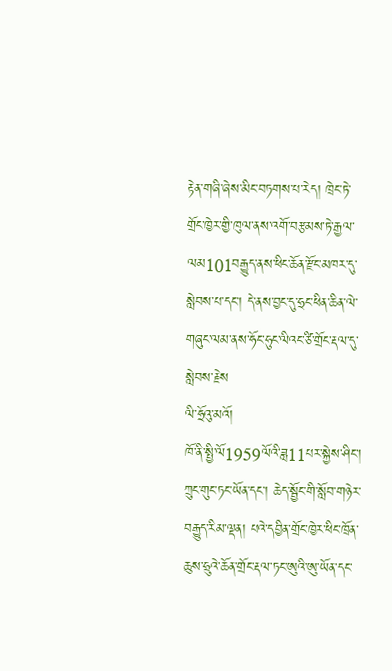རྟེན་གཞི་ཞེས་མིང་བཏགས་པ་རེད། ཁྲེང་ཏེ་གྲོང་ཁྱེར་གྱི་ཁུལ་ནས་འགོ་བརྩམས་ཏེ་རྒྱལ་ལམ101བརྒྱུད་ནས་ཕིང་ཆོན་རྫོང་མཁར་དུ་སླེབས་པ་དང་། དེ་ནས་བྱང་དུ་ཧྲང་ཕིན་ཆིན་ལེ་གཞུང་ལམ་ནས་ཧོང་ཧུང་ལིའང་ཙི་གྲོང་རྡལ་དུ་སླེབས་རྗེས
ལི་ཧྲོའུ་མའོ།
ཁོ་ནི་སྤྱི་ལོ1959ལོའི་ཟླ11པར་སྐྱེས་ཤིང་། ཀྲུང་གུང་ཏང་ཡོན་དང་། ཆེད་སྦྱོང་གི་སློབ་གཉེར་བརྒྱུད་རིམ་ལྡན། པའེ་དབྱིན་གྲོང་ཁྱེར་ཕིང་ཁྲོན་ཆུས་ཧྲུའེ་ཆོན་གྲོང་རྡལ་ཏང་ཨུའི་ཨུ་ཡོན་དང་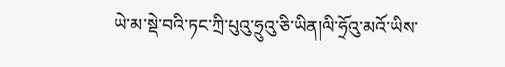ཡེ་མ་སྡེ་བའི་ཏང་ཀྲི་པུའུ་ཧྲུའུ་ཅི་ཡིན།ལི་ཧྲོའུ་མའོ་ཡིས་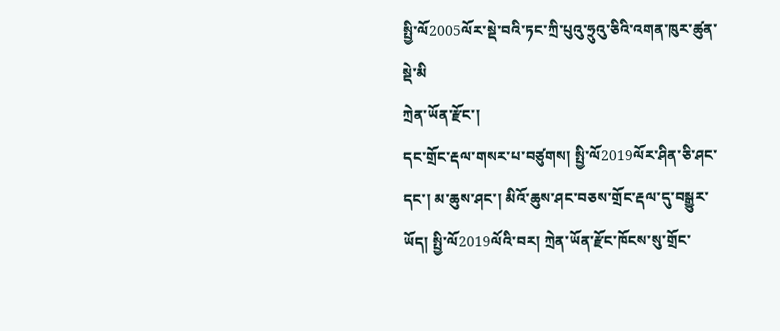སྤྱི་ལོ2005ལོར་སྡེ་བའི་ཏང་ཀྲི་པུའུ་ཧྲུའུ་ཅིའི་འགན་ཁུར་ཚུན་སྡེ་མི
ཀྲེན་ཡོན་རྫོང་།
དང་གྲོང་རྡལ་གསར་པ་བཙུགས། སྤྱི་ལོ2019ལོར་ཤིན་ཅི་ཤང་དང་། མ་ཆུས་ཤང་། མིའོ་ཆུས་ཤང་བཅས་གྲོང་རྡལ་དུ་བསྒྱུར་ཡོད། སྤྱི་ལོ2019ལོའི་བར། ཀྲེན་ཡོན་རྫོང་ཁོངས་སུ་གྲོང་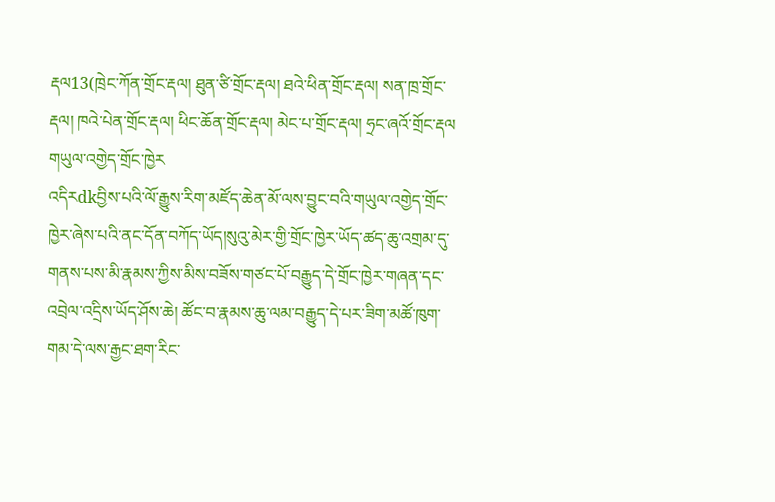རྡལ13(ཁྲེང་ཀོན་གྲོང་རྡལ། ཐུན་ཙི་གྲོང་རྡལ། ཐའེ་ཕིན་གྲོང་རྡལ། སན་ཁྲ་གྲོང་རྡལ། ཁའེ་པེན་གྲོང་རྡལ། ཕིང་ཆོན་གྲོང་རྡལ། མེང་པ་གྲོང་རྡལ། ཧྲང་ཞའོ་གྲོང་རྡལ
གཡུལ་འགྱེད་གྲོང་ཁྱེར
འདིརdkབྱིས་པའི་ལོ་རྒྱུས་རིག་མཛོད་ཆེན་མོ་ལས་བྱུང་བའི་གཡུལ་འགྱེད་གྲོང་ཁྱེར་ཞེས་པའི་ནང་དོན་བཀོད་ཡོད།སུའུ་མེར་གྱི་གྲོང་ཁྱེར་ཡོད་ཚད་ཆུ་འགྲམ་དུ་གནས་པས་མི་རྣམས་ཀྱིས་མིས་བཟོས་གཙང་པོ་བརྒྱུད་དེ་གྲོང་ཁྱེར་གཞན་དང་འབྲེལ་འདྲིས་ཡོད་ཤོས་ཆེ། ཚོང་བ་རྣམས་ཆུ་ལམ་བརྒྱུད་དེ་པར་ཟིག་མཚོ་ཁུག་གམ་དེ་ལས་རྒྱང་ཐག་རིང་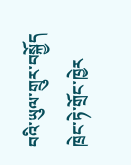བའི་ཡུལ་གྲུར་བསྐྱོད
ཁྲེང་ཏེ་གྲོང་ཁྱེར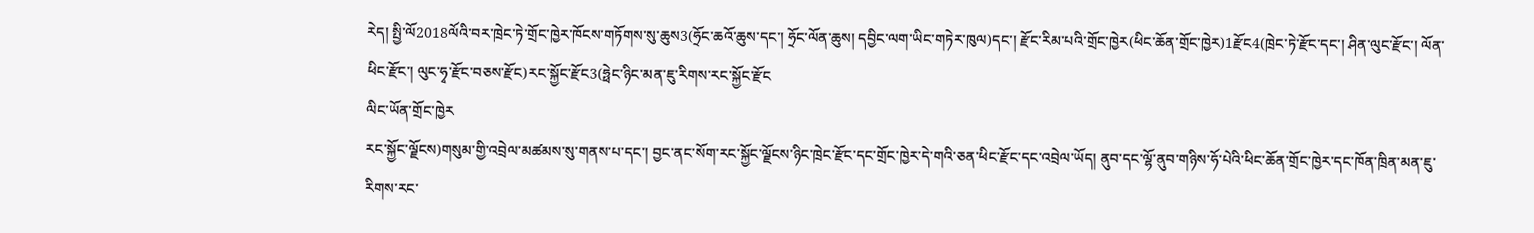རེད། སྤྱི་ལོ2018ལོའི་བར་ཁྲེང་ཏེ་གྲོང་ཁྱེར་ཁོངས་གཏོགས་སུ་ཆུས3(ཧྲོང་ཆའོ་ཆུས་དང་། ཧྲོང་ལོན་ཆུས། དབྱིང་ལག་ཡིང་གཏེར་ཁུལ)དང་། རྫོང་རིམ་པའི་གྲོང་ཁྱེར(ཕིང་ཆོན་གྲོང་ཁྱེར)1རྫོང4(ཁྲེང་ཏེ་རྫོང་དང་། ཤིན་ལུང་རྫོང་། ལོན་ཕིང་རྫོང་། ལུང་ཧྭ་རྫོང་བཅས་རྫོང)རང་སྐྱོང་རྫོང3(ཧྥེང་ཉིང་མན་ཇུ་རིགས་རང་སྐྱོང་རྫོང
ལིང་ཡོན་གྲོང་ཁྱེར
རང་སྐྱོང་ལྗོངས)གསུམ་གྱི་འབྲེལ་མཚམས་སུ་གནས་པ་དང་། བྱང་ནང་སོག་རང་སྐྱོང་ལྗོངས་ཉིང་ཁྲེང་རྫོང་དང་གྲོང་ཁྱེར་དེ་གའི་ཅན་ཕིང་རྫོང་དང་འབྲེལ་ཡོད། ནུབ་དང་ལྷོ་ནུབ་གཉིས་ཧོ་པེའི་ཕིང་ཆོན་གྲོང་ཁྱེར་དང་ཁོན་ཁྲིན་མན་ཇུ་རིགས་རང་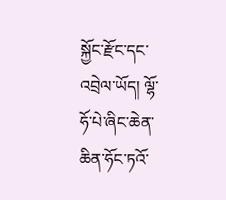སྐྱོང་རྫོང་དང་འབྲེལ་ཡོད། ལྷོ་ཧོ་པེ་ཞིང་ཆེན་ཆིན་ཧོང་ཏའོ་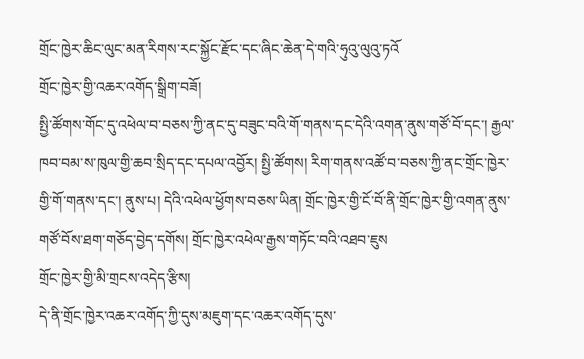གྲོང་ཁྱེར་ཆིང་ལུང་མན་རིགས་རང་སྐྱོང་རྫོང་དང་ཞིང་ཆེན་དེ་གའི་ཧུའུ་ལུའུ་ཏའོ
གྲོང་ཁྱེར་གྱི་འཆར་འགོད་སྒྲིག་བཟོ།
སྤྱི་ཚོགས་གོང་དུ་འཕེལ་བ་བཅས་ཀྱི་ནང་དུ་བཟུང་བའི་གོ་གནས་དང་དེའི་འགན་ནུས་གཙོ་བོ་དང་། རྒྱལ་ཁབ་བམ་ས་ཁུལ་གྱི་ཆབ་སྲིད་དང་དཔལ་འབྱོར། སྤྱི་ཚོགས། རིག་གནས་འཚོ་བ་བཅས་ཀྱི་ནང་གྲོང་ཁྱེར་གྱི་གོ་གནས་དང་། ནུས་པ། དེའི་འཕེལ་ཕྱོགས་བཅས་ཡིན། གྲོང་ཁྱེར་གྱི་ངོ་བོ་ནི་གྲོང་ཁྱེར་གྱི་འགན་ནུས་གཙོ་བོས་ཐག་གཅོད་བྱེད་དགོས། གྲོང་ཁྱེར་འཕེལ་རྒྱས་གཏོང་བའི་འཐབ་ཇུས
གྲོང་ཁྱེར་གྱི་མི་གྲངས་འདེད་རྩིས།
དེ་ནི་གྲོང་ཁྱེར་འཆར་འགོད་ཀྱི་དུས་མཇུག་དང་འཆར་འགོད་དུས་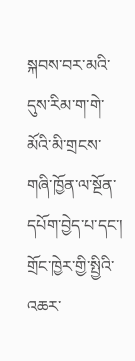སྐབས་བར་མའི་དུས་རིམ་ག་གེ་མོའི་མི་གྲངས་གཞི་ཁྱོན་ལ་སྔོན་དཔོག་བྱེད་པ་དང་། གྲོང་ཁྱེར་གྱི་སྤྱིའི་འཆར་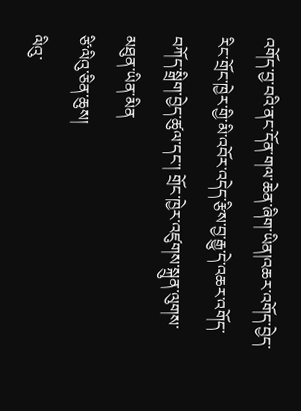འགོད་བྱ་བའི་ནང་དོན་གལ་ཆེན་ཞིག་ཡིན།འཆར་འགོད་བྱེད་རིང་གྲོང་ཁྱེར་གྱི་མི་འབོར་འདེད་རྩིས་བྱ་རྒྱུ་དེ་འཆར་འགོད་བཀོད་སྒྲིག་བྱེད་ཚུལ་དང་། གྲོང་ཁྱེར་འཛུགས་སྐྲུན་ལུགས་མཐུན་ཡིན་མིན
ཙི་ལིའུ་ཅིན་ཆུས།
ལིའུ་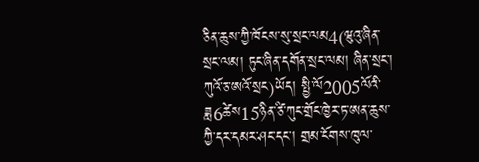ཅིན་ཆུས་ཀྱི་ཁོངས་སུ་སྲང་ལམ4(ཝུའུ་ཞིན་སྲང་ལམ། ཏུང་ཞིན་དགོན་སྲང་ལམ། ཞིན་སྲང་། ཀུའོ་ཅ་ཨའོ་སྲང)ཡོད། སྤྱི་ལོ2005ལོའི་ཟླ6ཚེས15ཉིན་ཙི་ཀུང་གྲོང་ཁྱེར་ཏ་ཨན་ཆུས་ཀྱི་དར་དམར་ཤང་དང་། གྲམ་ངོགས་ཁུལ་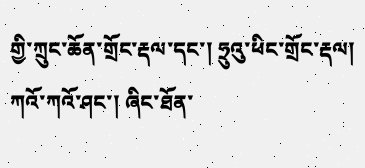གྱི་ཀྲུང་ཆོན་གྲོང་རྡལ་དང་། ཧྲུའུ་ཕིང་གྲོང་རྡལ། ཀའོ་ཀའོ་ཤང་། ཞིང་ཐོན་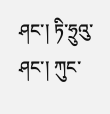ཤང་། ཏི་ཧྲུའུ་ཤང་། ཀུང་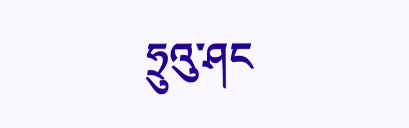ཧྲུའུ་ཤང